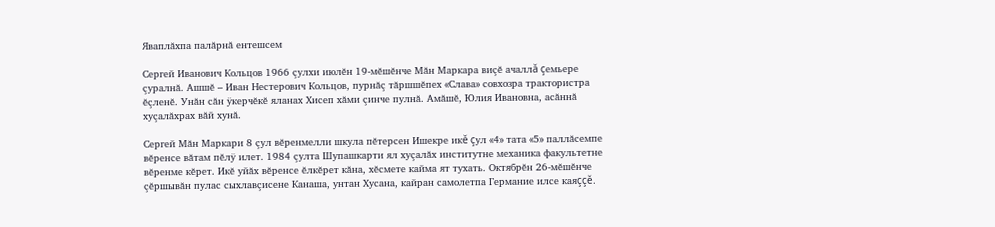Яваплăхпа палăрнă ентешсем

Сергей Иванович Кольцов 1966 çулхи июлĕн 19-мĕшĕнче Мăн Маркара виçĕ ачаллă çемьере çуралнă. Ашшĕ – Иван Нестерович Кольцов, пурнăç тăршшĕпех «Слава» совхозра трактористра ĕçленĕ. Унăн сăн ÿкерчĕкĕ яланах Хисеп хăми çинче пулнă. Амăшĕ, Юлия Ивановна, асăннă хуçалăхрах вăй хунă.

Сергей Мăн Маркари 8 çул вĕренмелли шкула пĕтерсен Ишекре икĕ çул «4» тата «5» паллăсемпе вĕренсе вăтам пĕлÿ илет. 1984 çулта Шупашкарти ял хуçалăх институтне механика факультетне вĕренме кĕрет. Икĕ уйăх вĕренсе ĕлкĕрет кăна, хĕсмете кайма ят тухать. Октябрĕн 26-мĕшĕнче çĕршывăн пулас сыхлавçисене Канаша, унтан Хусана, кайран самолетпа Германие илсе каяççĕ.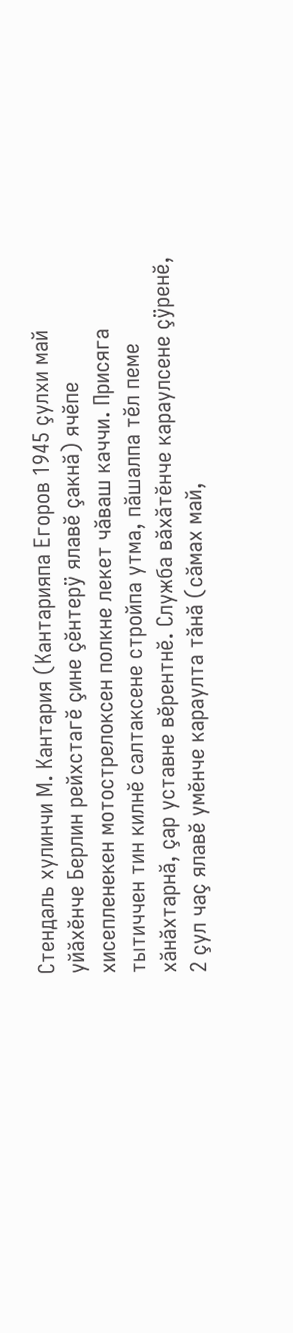Стендаль хулинчи М. Кантария (Кантарияпа Егоров 1945 çулхи май уйăхĕнче Берлин рейхстагĕ çине çĕнтерÿ ялавĕ çакнă) ячĕпе хисепленекен мотострелоксен полкне лекет чăваш каччи. Присяга тытиччен тин килнĕ салтаксене стройпа утма, пăшалпа тĕл пеме хăнăхтарнă, çар уставне вĕрентнĕ. Служба вăхăтĕнче караулсене çÿренĕ, 2 çул чаç ялавĕ умĕнче караулта тăнă (сăмах май,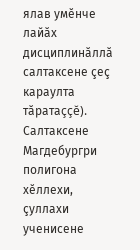ялав умĕнче лайăх дисциплинăллă салтаксене çеç караулта тăратаççĕ). Салтаксене Магдебургри полигона хĕллехи, çуллахи ученисене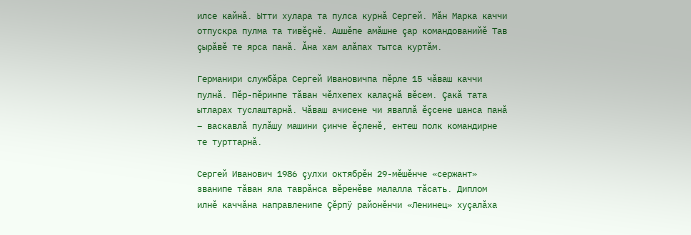илсе кайнă. Ытти хулара та пулса курнă Сергей. Мăн Марка каччи отпускра пулма та тивĕçнĕ. Ашшĕпе амăшне çар командованийĕ Тав çырăвĕ те ярса панă. Ăна хам алăпах тытса куртăм.

Германири службăра Сергей Ивановичпа пĕрле 15 чăваш каччи пулнă. Пĕр-пĕринпе тăван чĕлхепех калаçнă вĕсем. Çакă тата ытларах туслаштарнă. Чăваш ачисене чи яваплă ĕçсене шанса панă – васкавлă пулăшу машини çинче ĕçленĕ, ентеш полк командирне те турттарнă.

Сергей Иванович 1986 çулхи октябрĕн 29-мĕшĕнче «сержант» званипе тăван яла таврăнса вĕренĕве малалла тăсать. Диплом илнĕ каччăна направленипе Çĕрпÿ районĕнчи «Ленинец» хуçалăха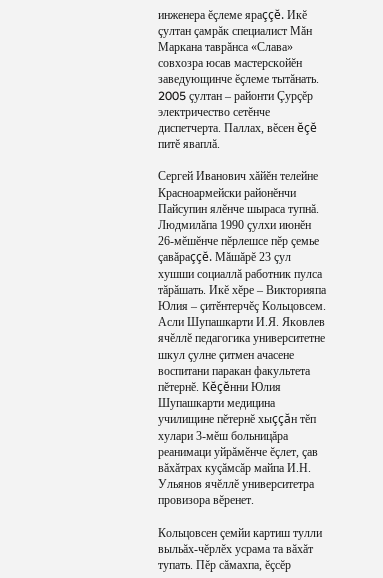инженера ĕçлеме яраççĕ. Икĕ çултан çамрăк специалист Мăн Маркана таврăнса «Слава» совхозра юсав мастерскойĕн заведующинче ĕçлеме тытăнать. 2005 çултан – районти Çурçĕр электричество сетĕнче диспетчерта. Паллах, вĕсен ĕçĕ питĕ яваплă.

Сергей Иванович хăйĕн телейне Красноармейски районĕнчи Пайсупин ялĕнче шыраса тупнă. Людмилăпа 1990 çулхи июнĕн 26-мĕшĕнче пĕрлешсе пĕр çемье çавăраççĕ. Мăшăрĕ 23 çул хушши социаллă работник пулса тăрăшать. Икĕ хĕре – Викторияпа Юлия – çитĕнтерчĕç Кольцовсем. Асли Шупашкарти И.Я. Яковлев ячĕллĕ педагогика университетне шкул çулне çитмен ачасене воспитани паракан факультета пĕтернĕ. Кĕçĕнни Юлия Шупашкарти медицина училищине пĕтернĕ хыççăн тĕп хулари 3-мĕш больницăра реанимаци уйрăмĕнче ĕçлет, çав вăхăтрах куçăмсăр майпа И.Н. Ульянов ячĕллĕ университетра провизора вĕренет.

Кольцовсен çемйи картиш тулли выльăх-чĕрлĕх усрама та вăхăт тупать. Пĕр сăмахпа, ĕçсĕр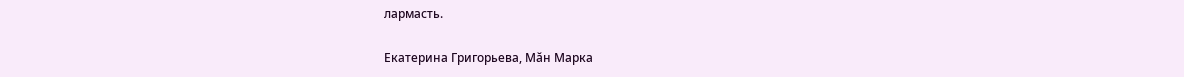лармасть.

Екатерина Григорьева, Мăн Марка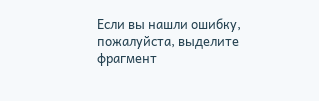Если вы нашли ошибку, пожалуйста, выделите фрагмент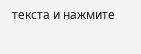текста и нажмите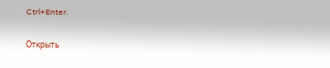Ctrl+Enter.

Открыть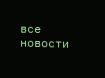все новости